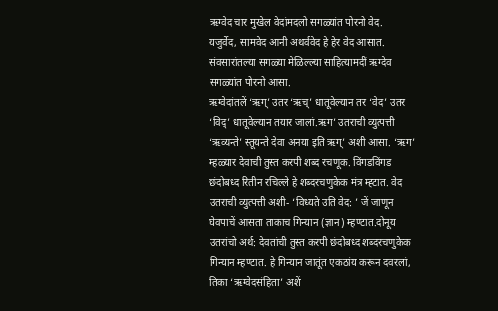ऋग्वेद चार मुखेल वेदांमदलो सगळ्यांत पोरनो वेद.
यजुर्वेद, सामवेद आनी अथर्ववेद हे हेर वेद आसात. संवसारांतल्या सगळ्या मेळिल्ल्या साहित्यामदीं ऋग्देव सगळ्यांत पोरनो आसा.
ऋग्वेदांतलें ‘ऋग्’ उतर ‘ऋच्’ धातूवेल्यान तर ‘वेद’ उतर ‘विद्’ धातूवेल्यान तयार जालां.ऋग’ उतराची व्युत्पत्ती ‘ऋव्यन्ते’ स्तूयन्ते देवा अनया इति ऋग्’ अशी आसा. ‘ऋग’ म्हळ्यार देवाची तुस्त करपी शब्द रचणूक. विंगडविंगड छंदोबध्द रितीन रचिल्ले हे शब्दरचणुकेक मंत्र म्ह्टात. वेद उतराची व्युत्पत्ती अशी- ‘विध्यते उति वेद: ’ जें जाणून घेवपाचें आसता ताकाच गिन्यान (ज्ञान) म्हण्टात.दोनूय उतरांचो अर्थ: देवतांची तुस्त करपी छंदोबध्द शब्दरचणुकेक गिन्यान म्हण्टात. हे गिन्यान जातूंत एकठांय करून दवरलां, तिका ‘ऋग्वेदसंहिता’ अशें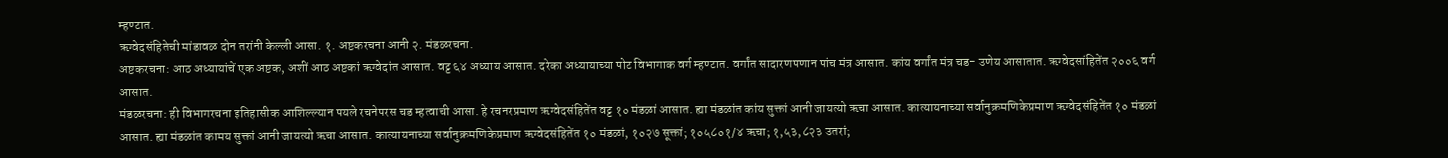म्हण्टात.
ऋग्वेदसंहितेची मांडावळ दोन तरांनी केल्ली आसा. १. अष्टकरचना आनी २. मंडळरचना.
अष्टकरचना: आठ अध्यायांचें एक अष्टक, अशीं आठ अष्टकां ऋग्वेदांत आसात. वट्ट ६४ अध्याय आसात. दरेका अध्यायाच्या पोट विभागाक वर्ग म्हण्टात. वर्गांत सादारणपणान पांच मंत्र आसात. कांय वर्गांत मंत्र चड- उणेय आसातात. ऋग्वेदसांहितेंत २००६ वर्ग आसात.
मंडळरचना: ही विभागरचना इतिहासीक आशिल्ल्यान पयले रचनेपरस चड म्हत्वाची आसा. हे रचनरप्रमाण ऋग्वेदसंहितेंत वट्ट १० मंडळां आसात. ह्या मंडळांत कांय सुक्तां आनी जायत्यो ऋचा आसात. कात्यायनाच्या सर्वानुक्रमणिकेप्रमाण ऋग्वेदसंहितेंत १० मंडळां आसात. ह्या मंडळांत कामय सुक्तां आनी जायत्यो ऋचा आसात. कात्यायनाच्या सर्वानुक्रमणिकेप्रमाण ऋग्वेदसंहितेंत १० मंडळां, १०२७ सूक्तां; १०५८०१/४ ऋचा; १,५३,८२३ उतरां;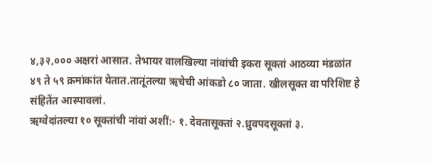४,३२,००० अक्षरां आसात. तेभायर वालखिल्या नांवांची इकरा सूक्तां आठव्या मंडळांत ४९ ते ५९ क्रमांकांत येतात.तातूंतल्या ऋचेची आंकडो ८० जाता. खीलसूक्त वा परिशिष्ट हे संहितेंत आस्पावलां.
ऋग्वेदांतल्या १० सूक्तांची नांवां अशीं:- १. देवतासूक्तां २.ध्रुवपदसूक्तां ३.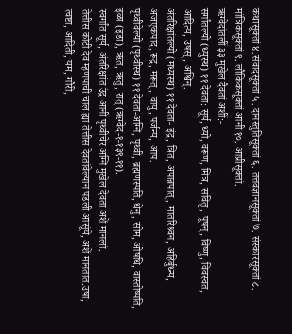कथासूक्तां ४.संवादसूक्तां ५. दानस्तुतिसूक्तां ६. तत्तवज्ञानसूक्तां ७. संस्कारसूक्तां ८. मांत्रिकसूक्तां ९. लौकिकसूक्तां आनी १०. आप्रीसूक्तां.
ऋग्वेदांतलीं ३३ मुखेल दैवतां अशीं:-
सर्गांतल्यो (ध्युस्थ) ११ देवता: सूर्य, ध्यो, वरूण, मित्र, सवितृ, पूषन्, विष्णु, विवस्वत, आदित्य, उषस्, अश्विन्.
अंतरिक्षांतल्यो (मध्यस्थ) ११ देवता- इंद्र, त्रित, अपान्नपात्, मातरिश्र्वन, अहिर्बुध्न्य, अजएकपाद, रूद्र, मरूत्, वायु, पर्जन्य, आप.
पृथ्वीवेल्यो (पृथ्वीस्थ) ११ देवता-अग्नि, पृथ्वी, ब्रह्मणस्पति, धेनु, सोम, ओषधि, वास्तोष्पति, इळा (इडा), ऋत, ऋतु, रात् (ऋग्वेद-१-१३९-११).
स्वर्गांत सूर्य, अंतरिक्षांत उंद्र आनी पृथ्वीचेर अग्नि मुखेल देवता अशें मानलां.
तेत्तीस कोटी देव म्हणपाची चाल ह्या तेत्तीस देवतांवेल्यान पडली आसूंये, अशें मानतात.उषा, त्वष्टा, आदिती, यम, गौरी,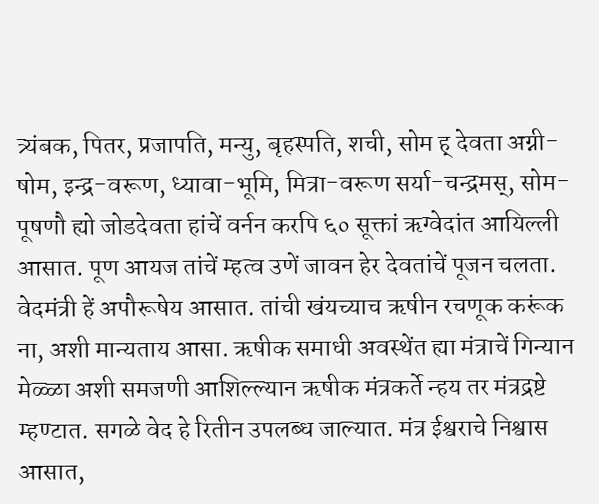त्र्यंबक, पितर, प्रजापति, मन्यु, बृहस्पति, शची, सोम ह् देवता अग्नी-षोम, इन्द्र-वरूण, ध्यावा-भूमि, मित्रा-वरूण सर्या-चन्द्रमस्, सोम-पूषणौ ह्यो जोडदेवता हांचें वर्नन करपि ६० सूक्तां ऋग्वेदांत आयिल्ली आसात. पूण आयज तांचें म्हत्व उणें जावन हेर देवतांचें पूजन चलता.
वेदमंत्री हें अपौरूषेय आसात. तांची खंयच्याच ऋषीन रचणूक करूंक ना, अशी मान्यताय आसा. ऋषीक समाधी अवस्थेंत ह्या मंत्राचें गिन्यान मेळ्ळा अशी समजणी आशिल्ल्यान ऋषीक मंत्रकर्ते न्हय तर मंत्रद्रष्टे म्हण्टात. सगळे वेद हे रितीन उपलब्ध जाल्यात. मंत्र ईश्वराचे निश्वास आसात,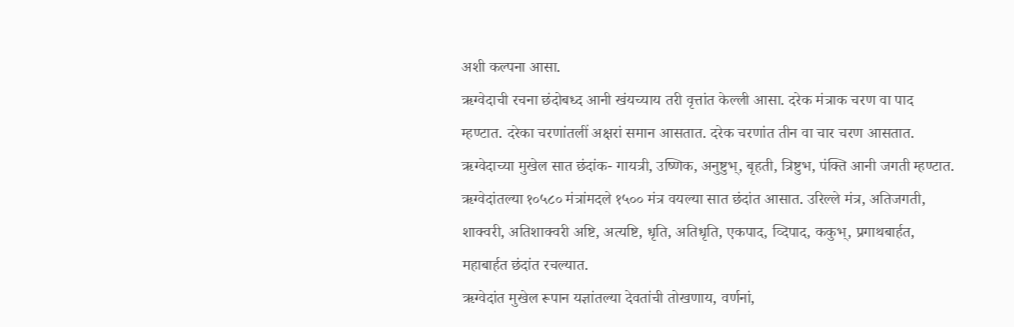अशी कल्पना आसा.
ऋग्वेदाची रचना छंदोबध्द आनी खंयच्याय तरी वृत्तांत केल्ली आसा. दरेक मंत्राक चरण वा पाद म्हण्टात. दरेका चरणांतलीं अक्षरां समान आसतात. दरेक चरणांत तीन वा चार चरण आसतात.
ऋग्वेदाच्या मुखेल सात छंदांक- गायत्री, उष्णिक, अनुष्टुभ्, बृहती, त्रिष्टुभ, पंक्ति आनी जगती म्हण्टात. ऋग्वेदांतल्या १०५८० मंत्रांमदले १५०० मंत्र वयल्या सात छंदांत आसात. उरिल्ले मंत्र, अतिजगती, शाक्वरी, अतिशाक्वरी अष्टि, अत्यष्टि, धृति, अतिधृति, एकपाद, व्दिपाद, ककुभ्, प्रगाथबार्हत, महाबार्हत छंदांत रचल्यात.
ऋग्वेदांत मुखेल रूपान यज्ञांतल्या देवतांची तोखणाय, वर्णनां,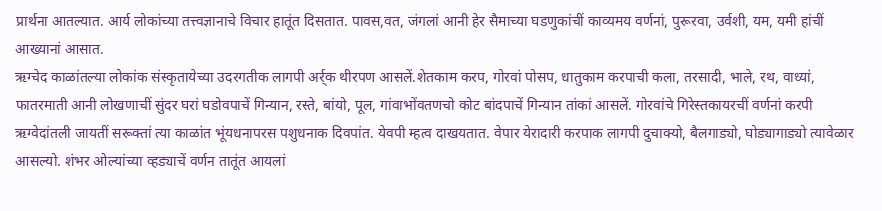प्रार्थना आतल्यात. आर्य लोकांच्या तत्त्वज्ञानाचे विचार हातूंत दिसतात. पावस,वत, जंगलां आनी हेर सैमाच्या घडणुकांचीं काव्यमय वर्णनां, पुरूरवा, उर्वशी, यम, यमी हांचीं आख्यानां आसात.
ऋग्चेद काळांतल्या लोकांक संस्कृतायेच्या उदरगतीक लागपी अर्र्क थीरपण आसलें.शेतकाम करप, गोरवां पोसप, धातुकाम करपाची कला, तरसादी, भाले, रथ, वाध्यां, फातरमाती आनी लोखणाचीं सुंदर घरां घडोवपाचें गिन्यान, रस्ते, बांयो, पूल, गांवाभोंवतणचो कोट बांदपाचें गिन्यान तांकां आसलें. गोरवांचे गिरेस्तकायरचीं वर्णनां करपी ऋग्वेदांतली जायतीं सरूक्तां त्या काळांत भूंयधनापरस पशुधनाक दिवपांत. येवपी म्हत्व दाखयतात. वेपार येरादारी करपाक लागपी दुचाक्यो, बैलगाड्यो, घोड्यागाड्यो त्यावेळार आसल्यो. शंभर ओल्यांच्या व्हड्याचें वर्णन तातूंत आयलां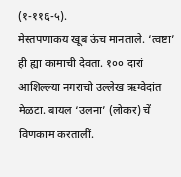(१-११६-५).
मेस्तपणाकय खूब ऊंच मानताले. ‘त्वष्टा’ ही ह्या कामाची देवता. १०० दारां आशिल्ल्या नगराचो उल्लेख ऋग्वेदांत मेळटा. बायल ‘उलना’ (लोकर) चें विणकाम करतालीं.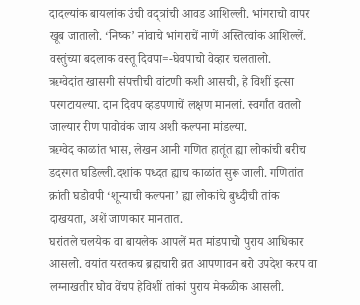दादल्यांक बायलांक उंची वद्त्रांची आवड आशिल्ली. भांगराचो वापर खूब जातालो. ‘निष्क’ नांवाचे भांगराचें नाणें अस्तित्वांक आशिल्लें. वस्तुंच्या बदलाक वस्तू दिवपा=-घेवपाचो वेव्हार चलतालो.
ऋग्वेदांत खासगी संपत्तीची वांटणी कशी आसची, हे विशीं इत्सा परगटायल्या. दान दिवप व्हडपणाचें लक्षण मानलां. स्वर्गांत वतलो जाल्यार रीण पावोवंक जाय अशी कल्पना मांडल्या.
ऋग्वेद काळांत भास, लेखन आनी गणित हातूंत ह्या लोकांची बरीच डदरगत घडिल्ली.दशांक पध्दत ह्याच काळांत सुरू जाली. गणितांत क्रांती घडोवपी ‘शून्याची कल्पना’ ह्या लोकांचे बुध्दीची तांक दाखयता, अशें जाणकार मानतात.
घरांतले चलयेक वा बायलेक आपलें मत मांडपाचो पुराय आधिकार आसलो. वयांत यरतकच ब्रह्मचारी व्रत आपणावन बरो उपदेश करप वा लग्नाखतीर घोव वेंचप हेविशीं तांकां पुराय मेकळीक आसली.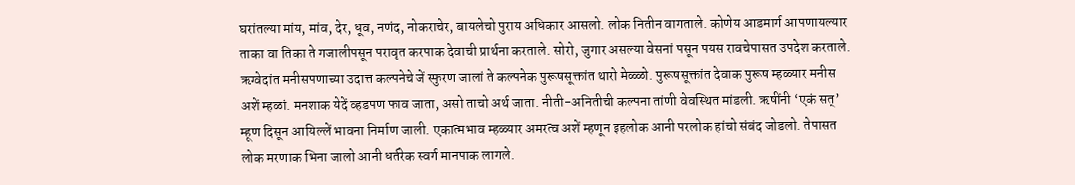घरांतल्या मांय, मांव, देर, धूव, नणंद, नोकराचेर, बायलेचो पुराय अधिकार आसलो. लोक नितीन वागताले. कोणेय आडमार्ग आपणायल्यार ताका वा तिका ते गजालीपसून परावृत करपाक देवाची प्रार्थना करताले. सोरो, जुगार असल्या वेसनां पसून पयस रावचेपासत उपदेश करताले.
ऋग्वेदांत मनीसपणाच्या उदात्त कल्पनेचे जें स्फुरण जालां ते कल्पनेक पुरूषसूक्तांत थारो मेळ्ळो. पुरूषसूक्तांत देवाक पुरूष म्हळ्यार मनीस अशें म्हळां. मनशाक येदें व्हडपण फाव जाता, असो ताचो अर्थ जाता. नीती-अनितीची कल्पना तांणी वेवस्थित मांडली. ऋषींनी ‘एकं सत्’ म्हूण दिसून आयिल्लें भावना निर्माण जाली. एकात्मभाव म्हळ्यार अमरत्व अशें म्हणून इहलोक आनी परलोक हांचो संबंद जोडलो. तेपासत लोक मरणाक भिना जालो आनी धर्तरेक स्वर्ग मानपाक लागले.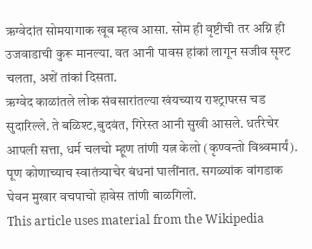ऋग्वेदांत सोमयागाक खूब म्हत्व आसा. सोम ही वृष्टीची तर अग्नि ही उजवाडाची कुरू मानल्या. वत आनी पावस हांकां लागून सजीव सृश्ट चलता, अशें तांकां दिसता.
ऋग्वेद काळांतले लोक संवसारांतल्या खंयच्याय राश्ट्रापरस चड सुदारिल्ले. ते बळिश्ट,बुदवंत, गिरेस्त आनी सुखी आसले. धर्तरेचेर आपली सत्ता, धर्म चलचो म्हूण तांणी यत्न केलो (कृण्वन्तो विश्र्वमार्यं). पूण कोणाच्याच स्वातंत्र्याचेर बंधनां घालींनात. सगळ्यांक वांगडाक घेवन मुखार वचपाचो हावेस तांणी बाळगिलो.
This article uses material from the Wikipedia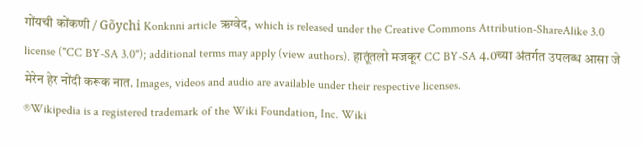गोंयची कोंकणी / Gõychi Konknni article ऋग्वेद, which is released under the Creative Commons Attribution-ShareAlike 3.0 license ("CC BY-SA 3.0"); additional terms may apply (view authors). हातूंतलो मजकूर CC BY-SA 4.0च्या अंतर्गत उपलब्ध आसा जे मेरेन हेर नोंदी करूक नात. Images, videos and audio are available under their respective licenses.
®Wikipedia is a registered trademark of the Wiki Foundation, Inc. Wiki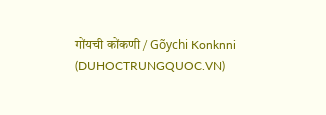गोंयची कोंकणी / Gõychi Konknni (DUHOCTRUNGQUOC.VN)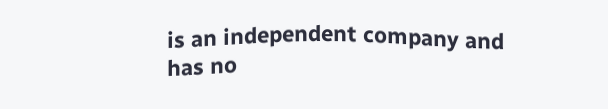is an independent company and has no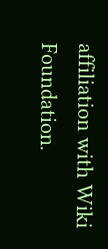affiliation with Wiki Foundation.